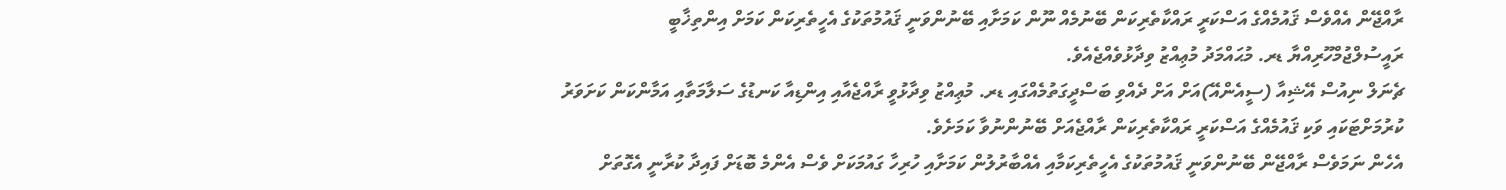ރާއްޖޭން އެއްވެސް ޤައުމެއްގެ އަސްކަރީ ރައްކާތެރިކަން ބޭނުމެއް ނޫން ކަމަށާއި ބޭނުންވަނީ ޤައުމުތަކުގެ އެހީތެރިކަން ކަމަށް އިންތިޚާބީ ރައީސުލްޖުމްހޫރިއްޔާ ޑރ. މުޙައްމަދު މުޢިއްޒު ވިދާޅުވެއްޖެއެވެ.
ޗެނަލް ނިއުސް އޭޝިއާ (ސީއެންއޭ)އަށް އަށް ދެއްވި ބަސްދީގަތުމެއްގައި ޑރ. މުޢިއްޒު ވިދާޅުވީ ރާއްޖެއާއި އިންޑިއާ ކަނޑުގެ ސަލާމަތާއި އަމާންކަން ކަށަވަރު ކުރުމަށްޓަކައި ވަކި ޤައުމެއްގެ އަސްކަރީ ރައްކާތެރިކަން ރާއްޖެއަށް ބޭނުންނުވާ ކަމަށެވެ.
އެހެން ނަމަވެސް ރާއްޖޭން ބޭނުންވަނީ ޤައުމުތަކުގެ އެހީތެރިކަމާއި އެއްބާރުލުން ކަމަށާއި ހުރިހާ ގައުމަކަށް ވެސް އެންމެ ބޮޑަށް ފައިދާ ކުރާނީ އެގޮތަށް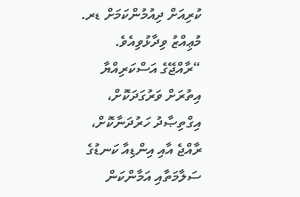ކުރިއަށް ދިއުމުންކަމަށް ޑރ. މުޢިއްޒު ވިދާޅުވިއެވެ.
“ރާއްޖޭގެ އަސްކަރިއްޔާ އިތުރަށް ވަރުގަދަކޮށް، އިގްތިޞާދު ހަރުދަނާކޮށް، ރާއްޖެ އާއި އިންޑިއާ ކަނޑުގެ ސަލާމަތާއި އަމާންކަން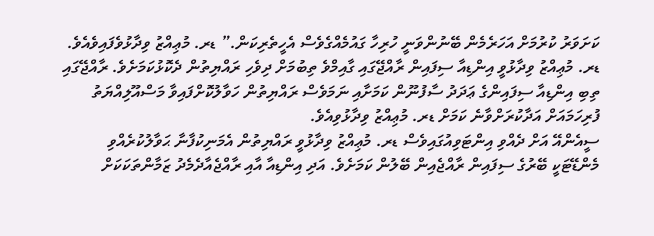ކަށަވަރު ކުރުމަށް އަހަރެމެން ބޭނުންވަނީ ހުރިހާ ގައުމެއްގެވެސް އެހީތެރިކަން.” ޑރ. މުޢިއްޒު ވިދާޅުވެފައިވެއެވެ.
ޑރ. މުޢިއްޒު ވިދާޅުވީ އިންޑިއާ ސިފައިން ރާއްޖޭގައި ގާއިމްވެ ތިބުމަށް ދިވެހި ރައްޔިތުން ދެކޮޅުކަމަށެވެ. ރާއްޖޭގައި ތިބި އިންޑިއާ ސިފައިންގެ ޢަދަދު ސާފުނޫން ކަމަށާއި ނަމަވެސް ރައްޔިތުން ހަވާލުކޮށްފައިވާ މަސްއޫލިއްޔަތު ފުރިހަމައަށް އަދާކުރަށްވާނެ ކަމަށް ޑރ. މުޢިއްޒު ވިދާޅުވިއެވެ.
ސީއެންއޭ އަށް ދެއްވި އިންޓަވިއުގައިވެސް ޑރ. މުޢިއްޒު ވިދާޅުވީ ރައްޔިތުން އެމަނިކުފާނާ ޙަވާލުކުރެއްވި މެންޑޭޓަކީ ބޭރުގެ ސިފައިން ރާއްޖެއިން ބޭލުން ކަމަށެވެ. އަދި އިންޑިއާ އާއި ރާއްޖެއާދެމެދު ޒަމާންތަކަކަށް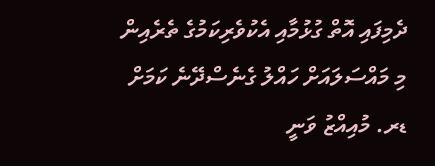ދެމިފައި އޮތް ގުޅުމާއި އެކުވެރިކަމުގެ ތެރެއިން މި މައްސަލައަށް ހައްލު ގެނެސްދޭނެ ކަމަށް ޑރ. މުއިއްޒު ވަނީ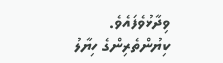ވިދާޅުވެފައެވެ.
ކިޔުންތެރިންގެ ހިޔާލު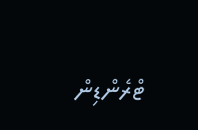ޓްރެންޑިން